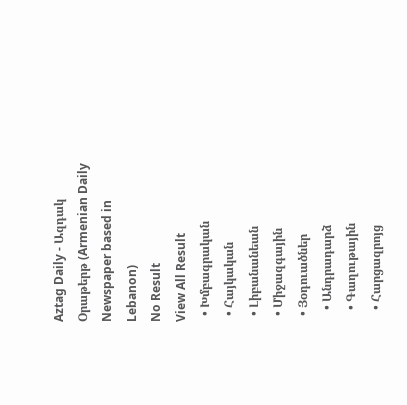Aztag Daily - Ազդակ Օրաթերթ (Armenian Daily Newspaper based in Lebanon)
No Result
View All Result
  • Խմբագրական
  • Հայկական
  • Լիբանանեան
  • Միջազգային
  • Յօդուածներ
    • Անդրադարձ
    • Գաղութային
    • Հարցազրոյց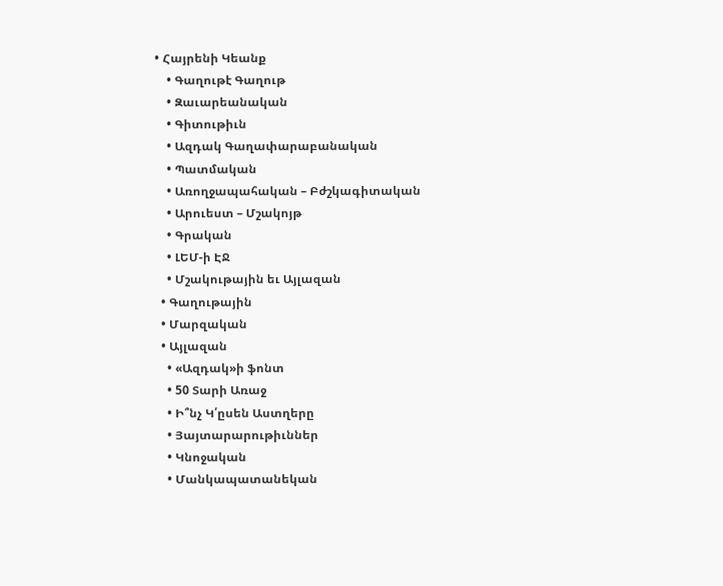• Հայրենի Կեանք
    • Գաղութէ Գաղութ
    • Զաւարեանական
    • Գիտութիւն
    • Ազդակ Գաղափարաբանական
    • Պատմական
    • Առողջապահական – Բժշկագիտական
    • Արուեստ – Մշակոյթ
    • Գրական
    • ԼԵՄ-ի ԷՋ
    • Մշակութային եւ Այլազան
  • Գաղութային
  • Մարզական
  • Այլազան
    • «Ազդակ»ի ֆոնտ
    • 50 Տարի Առաջ
    • Ի՞նչ Կ՛ըսեն Աստղերը
    • Յայտարարութիւններ
    • Կնոջական
    • Մանկապատանեկան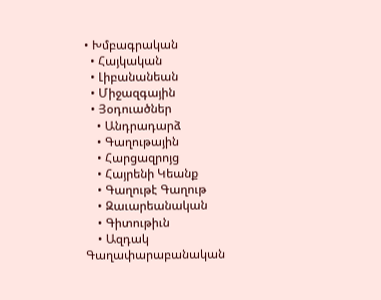• Խմբագրական
  • Հայկական
  • Լիբանանեան
  • Միջազգային
  • Յօդուածներ
    • Անդրադարձ
    • Գաղութային
    • Հարցազրոյց
    • Հայրենի Կեանք
    • Գաղութէ Գաղութ
    • Զաւարեանական
    • Գիտութիւն
    • Ազդակ Գաղափարաբանական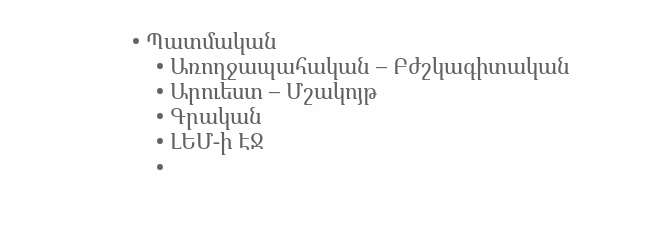• Պատմական
    • Առողջապահական – Բժշկագիտական
    • Արուեստ – Մշակոյթ
    • Գրական
    • ԼԵՄ-ի ԷՋ
    •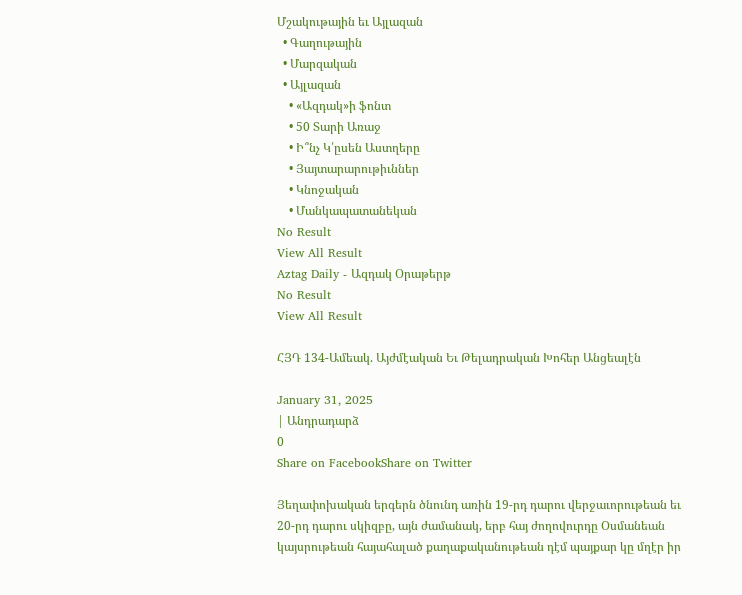Մշակութային եւ Այլազան
  • Գաղութային
  • Մարզական
  • Այլազան
    • «Ազդակ»ի ֆոնտ
    • 50 Տարի Առաջ
    • Ի՞նչ Կ՛ըսեն Աստղերը
    • Յայտարարութիւններ
    • Կնոջական
    • Մանկապատանեկան
No Result
View All Result
Aztag Daily - Ազդակ Օրաթերթ
No Result
View All Result

ՀՅԴ 134-Ամեակ. Այժմէական Եւ Թելադրական Խոհեր Անցեալէն

January 31, 2025
| Անդրադարձ
0
Share on FacebookShare on Twitter

Յեղափոխական երգերն ծնունդ առին 19-րդ դարու վերջաւորութեան եւ 20-րդ դարու սկիզբը, այն ժամանակ, երբ հայ ժողովուրդը Օսմանեան կայսրութեան հայահալած քաղաքականութեան դէմ պայքար կը մղէր իր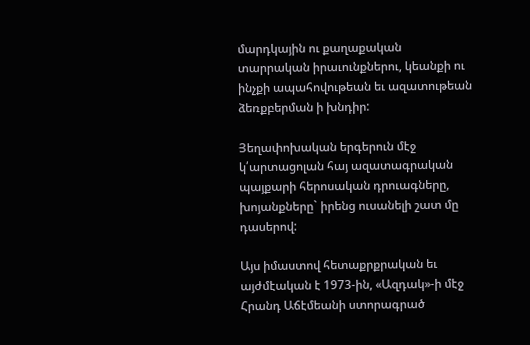մարդկային ու քաղաքական տարրական իրաւունքներու, կեանքի ու ինչքի ապահովութեան եւ ազատութեան ձեռքբերման ի խնդիր:

Յեղափոխական երգերուն մէջ կ՛արտացոլան հայ ազատագրական պայքարի հերոսական դրուագները, խոյանքները` իրենց ուսանելի շատ մը դասերով:

Այս իմաստով հետաքրքրական եւ այժմէական է 1973-ին, «Ազդակ»-ի մէջ Հրանդ Աճէմեանի ստորագրած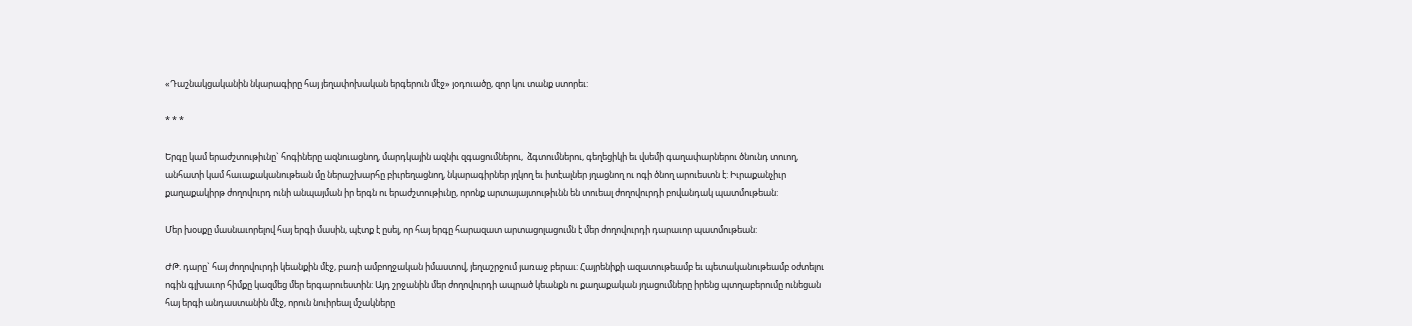«Դաշնակցականին նկարագիրը հայ յեղափոխական երգերուն մէջ» յօդուածը, զոր կու տանք ստորեւ:

* * *

Երգը կամ երաժշտութիւնը` հոգիները ազնուացնող, մարդկային ազնիւ զգացումներու,  ձգտումներու, գեղեցիկի եւ վսեմի գաղափարներու ծնունդ տուող, անհատի կամ հաւաքականութեան մը ներաշխարհը բիւրեղացնող, նկարագիրներ յղկող եւ իտէալներ յղացնող ու ոգի ծնող արուեստն է: Իւրաքանչիւր քաղաքակիրթ ժողովուրդ ունի անպայման իր երգն ու երաժշտութիւնը, որոնք արտայայտութիւնն են տուեալ ժողովուրդի բովանդակ պատմութեան:

Մեր խօսքը մասնաւորելով հայ երգի մասին, պէտք է ըսել, որ հայ երգը հարազատ արտացոլացումն է մեր ժողովուրդի դարաւոր պատմութեան:

ԺԹ. դարը` հայ ժողովուրդի կեանքին մէջ, բառի ամբողջական իմաստով, յեղաշրջում յառաջ բերաւ: Հայրենիքի ազատութեամբ եւ պետականութեամբ օժտելու ոգին գլխաւոր հիմքը կազմեց մեր երգարուեստին: Այդ շրջանին մեր ժողովուրդի ապրած կեանքն ու քաղաքական յղացումները իրենց պտղաբերումը ունեցան հայ երգի անդաստանին մէջ, որուն նուիրեալ մշակները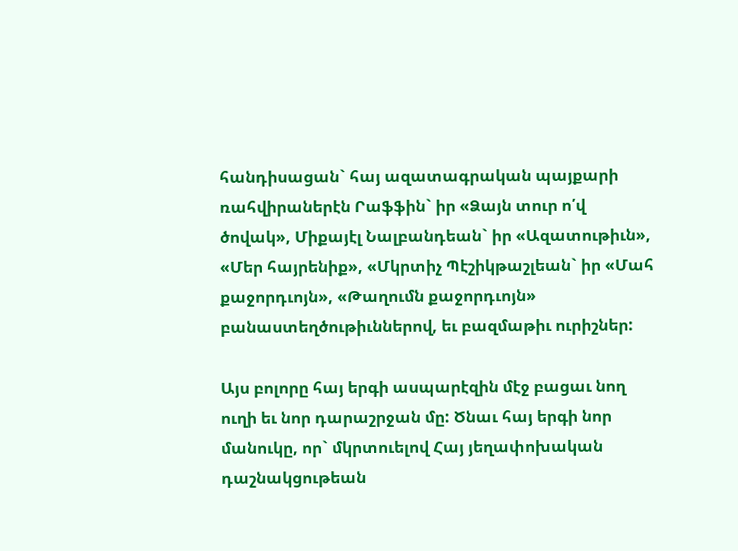հանդիսացան` հայ ազատագրական պայքարի ռահվիրաներէն Րաֆֆին` իր «Ձայն տուր ո՛վ ծովակ», Միքայէլ Նալբանդեան` իր «Ազատութիւն», «Մեր հայրենիք», «Մկրտիչ Պէշիկթաշլեան` իր «Մահ քաջորդւոյն», «Թաղումն քաջորդւոյն» բանաստեղծութիւններով, եւ բազմաթիւ ուրիշներ:

Այս բոլորը հայ երգի ասպարէզին մէջ բացաւ նող ուղի եւ նոր դարաշրջան մը: Ծնաւ հայ երգի նոր մանուկը, որ` մկրտուելով Հայ յեղափոխական դաշնակցութեան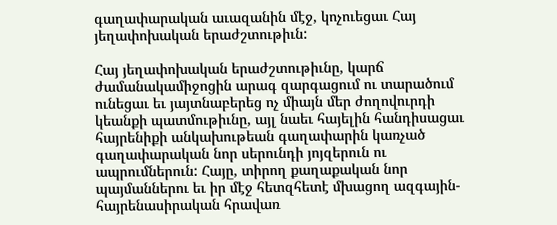գաղափարական աւազանին մէջ, կոչուեցաւ Հայ յեղափոխական երաժշտութիւն:

Հայ յեղափոխական երաժշտութիւնը, կարճ ժամանակամիջոցին արագ զարգացում ու տարածում ունեցաւ եւ յայտնաբերեց ոչ միայն մեր ժողովուրդի կեանքի պատմութիւնը, այլ նաեւ հայելին հանդիսացաւ հայրենիքի անկախութեան գաղափարին կառչած գաղափարական նոր սերունդի յոյզերուն ու ապրումներուն: Հայը, տիրող քաղաքական նոր պայմաններու եւ իր մէջ հետզհետէ մխացող ազգային-հայրենասիրական հրավառ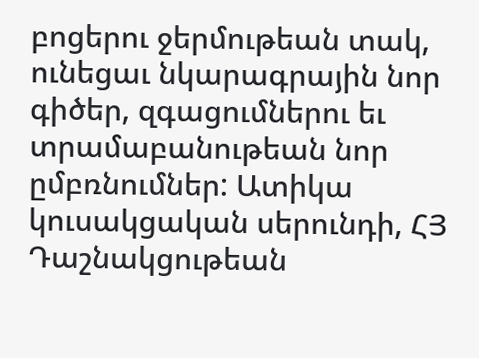բոցերու ջերմութեան տակ, ունեցաւ նկարագրային նոր գիծեր, զգացումներու եւ տրամաբանութեան նոր ըմբռնումներ: Ատիկա կուսակցական սերունդի, ՀՅ Դաշնակցութեան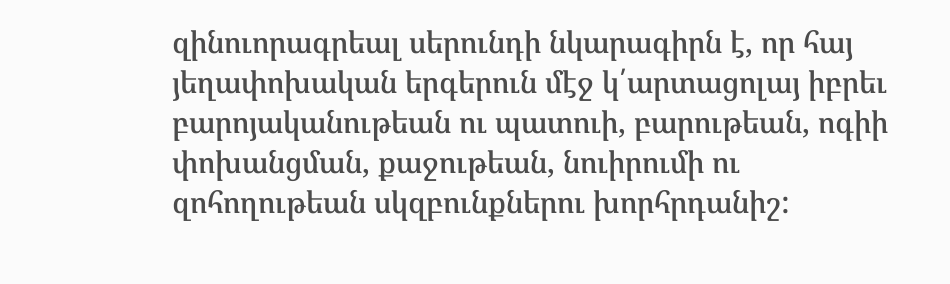զինուորագրեալ սերունդի նկարագիրն է, որ հայ յեղափոխական երգերուն մէջ կ՛արտացոլայ իբրեւ բարոյականութեան ու պատուի, բարութեան, ոգիի փոխանցման, քաջութեան, նուիրումի ու զոհողութեան սկզբունքներու խորհրդանիշ: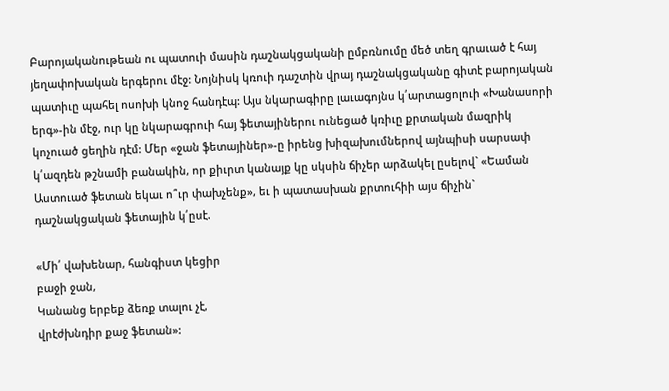Բարոյականութեան ու պատուի մասին դաշնակցականի ըմբռնումը մեծ տեղ գրաւած է հայ յեղափոխական երգերու մէջ: Նոյնիսկ կռուի դաշտին վրայ դաշնակցականը գիտէ բարոյական պատիւը պահել ոսոխի կնոջ հանդէպ: Այս նկարագիրը լաւագոյնս կ՛արտացոլուի «Խանասորի երգ»-ին մէջ, ուր կը նկարագրուի հայ ֆետայիներու ունեցած կռիւը քրտական մազրիկ կոչուած ցեղին դէմ: Մեր «ջան ֆետայիներ»-ը իրենց խիզախումներով այնպիսի սարսափ կ՛ազդեն թշնամի բանակին, որ քիւրտ կանայք կը սկսին ճիչեր արձակել ըսելով` «Եաման Աստուած ֆետան եկաւ ո՞ւր փախչենք», եւ ի պատասխան քրտուհիի այս ճիչին` դաշնակցական ֆետային կ՛ըսէ.

«Մի՛ վախենար, հանգիստ կեցիր
բաջի ջան,
Կանանց երբեք ձեռք տալու չէ,
վրէժխնդիր քաջ ֆետան»: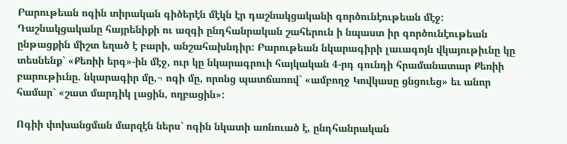Բարութեան ոգին տիրական գիծերէն մէկն էր դաշնակցականի գործունէութեան մէջ: Դաշնակցականը հայրենիքի ու ազգի ընդհանրական շահերուն ի նպաստ իր գործունէութեան ընթացքին միշտ եղած է բարի, անշահախնդիր: Բարութեան նկարագիրի լաւագոյն վկայութիւնը կը տեսնենք` «Քեռիի երգ»-ին մէջ, ուր կը նկարագրուի հայկական 4-րդ գունդի հրամանատար Քեռիի բարութիւնը. նկարագիր մը,¬ ոգի մը, որոնց պատճառով` «ամբողջ Կովկասը ցնցուեց» եւ անոր համար` «շատ մարդիկ լացին, ողբացին»:

Ոգիի փոխանցման մարզէն ներս` ոգին նկատի առնուած է, ընդհանրական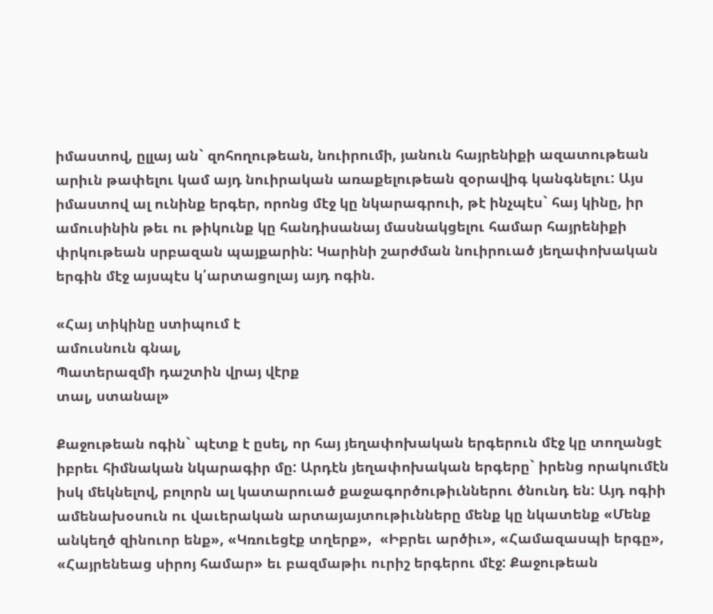իմաստով, ըլլայ ան` զոհողութեան, նուիրումի, յանուն հայրենիքի ազատութեան արիւն թափելու կամ այդ նուիրական առաքելութեան զօրավիգ կանգնելու: Այս իմաստով ալ ունինք երգեր, որոնց մէջ կը նկարագրուի, թէ ինչպէս` հայ կինը, իր ամուսինին թեւ ու թիկունք կը հանդիսանայ մասնակցելու համար հայրենիքի փրկութեան սրբազան պայքարին: Կարինի շարժման նուիրուած յեղափոխական երգին մէջ այսպէս կ՛արտացոլայ այդ ոգին.

«Հայ տիկինը ստիպում է
ամուսնուն գնալ,
Պատերազմի դաշտին վրայ վէրք
տալ, ստանալ»

Քաջութեան ոգին` պէտք է ըսել, որ հայ յեղափոխական երգերուն մէջ կը տողանցէ իբրեւ հիմնական նկարագիր մը: Արդէն յեղափոխական երգերը` իրենց որակումէն իսկ մեկնելով, բոլորն ալ կատարուած քաջագործութիւններու ծնունդ են: Այդ ոգիի ամենախօսուն ու վաւերական արտայայտութիւնները մենք կը նկատենք «Մենք անկեղծ զինուոր ենք», «Կռուեցէք տղերք»,  «Իբրեւ արծիւ», «Համազասպի երգը», «Հայրենեաց սիրոյ համար» եւ բազմաթիւ ուրիշ երգերու մէջ: Քաջութեան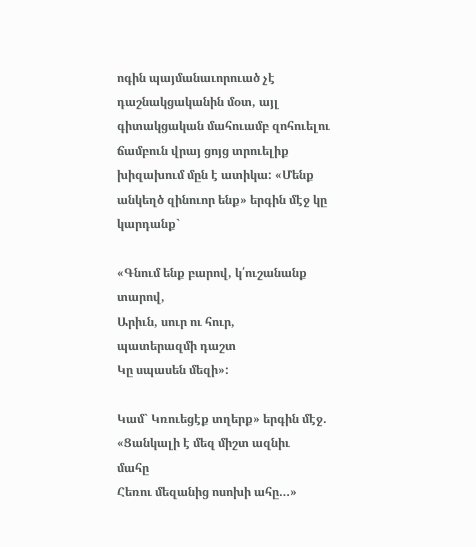ոգին պայմանաւորուած չէ դաշնակցականին մօտ, այլ գիտակցական մահուամբ զոհուելու ճամբուն վրայ ցոյց տրուելիք խիզախում մըն է ատիկա: «Մենք անկեղծ զինուոր ենք» երգին մէջ կը կարդանք`

«Գնում ենք բարով, կ՛ուշանանք
տարով,
Արիւն, սուր ու հուր,
պատերազմի դաշտ
Կը սպասեն մեզի»:

Կամ` Կռուեցէք տղերք» երգին մէջ.
«Ցանկալի է մեզ միշտ ազնիւ
մահը
Հեռու մեզանից ոսոխի ահը…»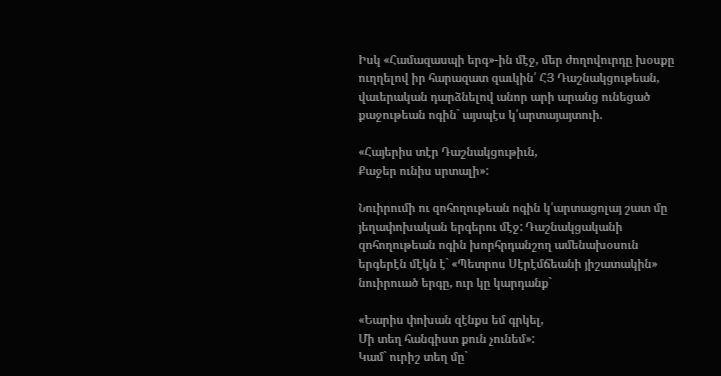Իսկ «Համազասպի երգ»-ին մէջ, մեր ժողովուրդը խօսքը ուղղելով իր հարազատ զաւկին՛ ՀՅ Դաշնակցութեան, վաւերական դարձնելով անոր արի արանց ունեցած քաջութեան ոգին` այսպէս կ՛արտայայտուի.

«Հայերիս տէր Դաշնակցութիւն,
Քաջեր ունիս սրտալի»:

Նուիրումի ու զոհողութեան ոգին կ՛արտացոլայ շատ մը յեղափոխական երգերու մէջ: Դաշնակցականի զոհողութեան ոգին խորհրդանշող ամենախօսուն երգերէն մէկն է` «Պետրոս Սէրէմճեանի յիշատակին» նուիրուած երգը, ուր կը կարդանք`

«Եարիս փոխան զէնքս եմ գրկել,
Մի տեղ հանգիստ քուն չունեմ»:
Կամ` ուրիշ տեղ մը`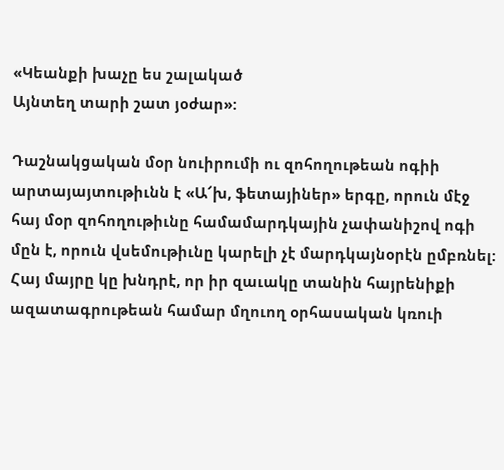«Կեանքի խաչը ես շալակած
Այնտեղ տարի շատ յօժար»:

Դաշնակցական մօր նուիրումի ու զոհողութեան ոգիի արտայայտութիւնն է «Ա՜խ, ֆետայիներ» երգը, որուն մէջ հայ մօր զոհողութիւնը համամարդկային չափանիշով ոգի մըն է, որուն վսեմութիւնը կարելի չէ մարդկայնօրէն ըմբռնել: Հայ մայրը կը խնդրէ, որ իր զաւակը տանին հայրենիքի ազատագրութեան համար մղուող օրհասական կռուի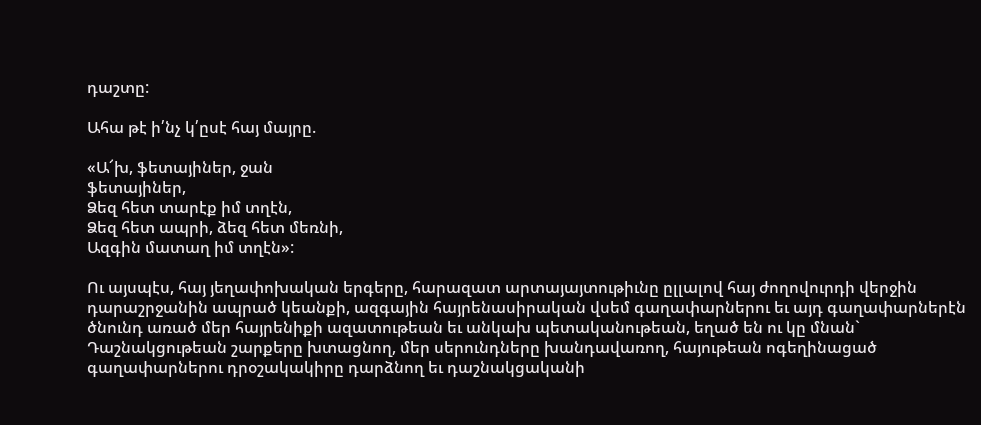դաշտը:

Ահա թէ ի՛նչ կ՛ըսէ հայ մայրը.

«Ա՜խ, ֆետայիներ, ջան
ֆետայիներ,
Ձեզ հետ տարէք իմ տղէն,
Ձեզ հետ ապրի, ձեզ հետ մեռնի,
Ազգին մատաղ իմ տղէն»:

Ու այսպէս, հայ յեղափոխական երգերը, հարազատ արտայայտութիւնը ըլլալով հայ ժողովուրդի վերջին դարաշրջանին ապրած կեանքի, ազգային հայրենասիրական վսեմ գաղափարներու եւ այդ գաղափարներէն ծնունդ առած մեր հայրենիքի ազատութեան եւ անկախ պետականութեան, եղած են ու կը մնան` Դաշնակցութեան շարքերը խտացնող, մեր սերունդները խանդավառող, հայութեան ոգեղինացած գաղափարներու դրօշակակիրը դարձնող եւ դաշնակցականի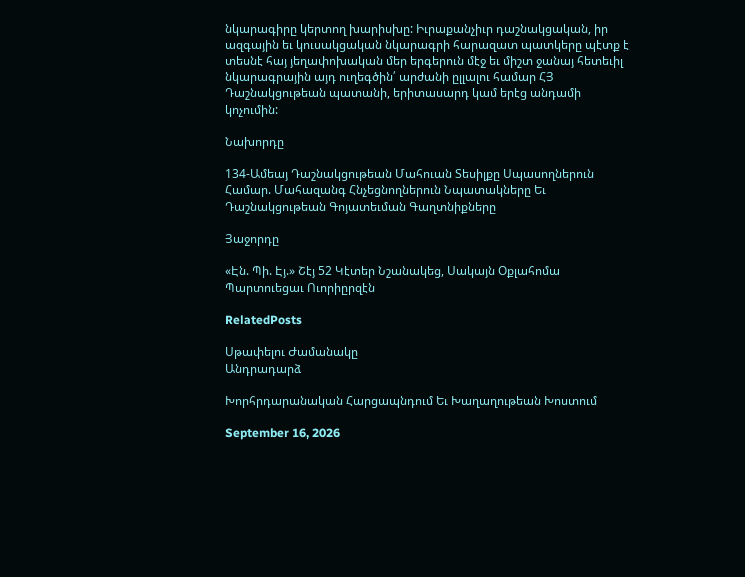նկարագիրը կերտող խարիսխը: Իւրաքանչիւր դաշնակցական, իր ազգային եւ կուսակցական նկարագրի հարազատ պատկերը պէտք է տեսնէ հայ յեղափոխական մեր երգերուն մէջ եւ միշտ ջանայ հետեւիլ նկարագրային այդ ուղեգծին՛ արժանի ըլլալու համար ՀՅ Դաշնակցութեան պատանի, երիտասարդ կամ երէց անդամի կոչումին:

Նախորդը

134-Ամեայ Դաշնակցութեան Մահուան Տեսիլքը Սպասողներուն Համար. Մահազանգ Հնչեցնողներուն Նպատակները Եւ Դաշնակցութեան Գոյատեւման Գաղտնիքները

Յաջորդը

«Էն. Պի. Էյ.» Շէյ 52 Կէտեր Նշանակեց, Սակայն Օքլահոմա Պարտուեցաւ Ուորիըրզէն

RelatedPosts

Սթափելու Ժամանակը
Անդրադարձ

Խորհրդարանական Հարցապնդում Եւ Խաղաղութեան Խոստում

September 16, 2026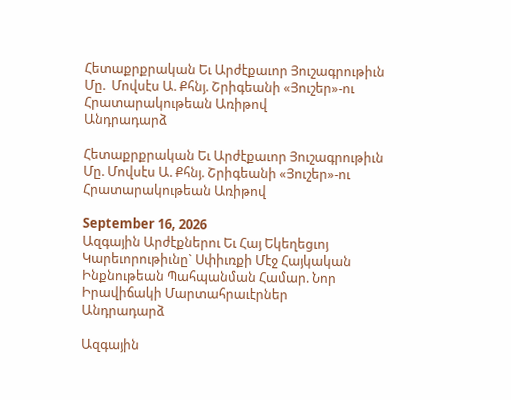Հետաքրքրական Եւ Արժէքաւոր Յուշագրութիւն Մը.  Մովսէս Ա. Քհնյ. Շրիգեանի «Յուշեր»-ու Հրատարակութեան Առիթով
Անդրադարձ

Հետաքրքրական Եւ Արժէքաւոր Յուշագրութիւն Մը. Մովսէս Ա. Քհնյ. Շրիգեանի «Յուշեր»-ու Հրատարակութեան Առիթով

September 16, 2026
Ազգային Արժէքներու Եւ Հայ Եկեղեցւոյ Կարեւորութիւնը` Սփիւռքի Մէջ Հայկական Ինքնութեան Պահպանման Համար. Նոր Իրավիճակի Մարտահրաւէրներ
Անդրադարձ

Ազգային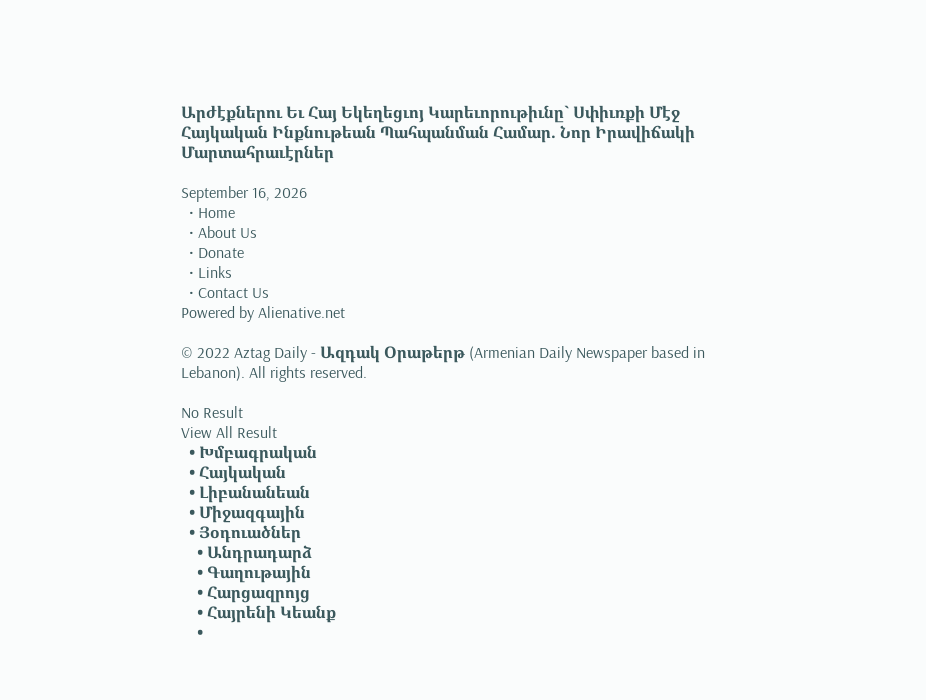Արժէքներու Եւ Հայ Եկեղեցւոյ Կարեւորութիւնը` Սփիւռքի Մէջ Հայկական Ինքնութեան Պահպանման Համար. Նոր Իրավիճակի Մարտահրաւէրներ

September 16, 2026
  • Home
  • About Us
  • Donate
  • Links
  • Contact Us
Powered by Alienative.net

© 2022 Aztag Daily - Ազդակ Օրաթերթ (Armenian Daily Newspaper based in Lebanon). All rights reserved.

No Result
View All Result
  • Խմբագրական
  • Հայկական
  • Լիբանանեան
  • Միջազգային
  • Յօդուածներ
    • Անդրադարձ
    • Գաղութային
    • Հարցազրոյց
    • Հայրենի Կեանք
    •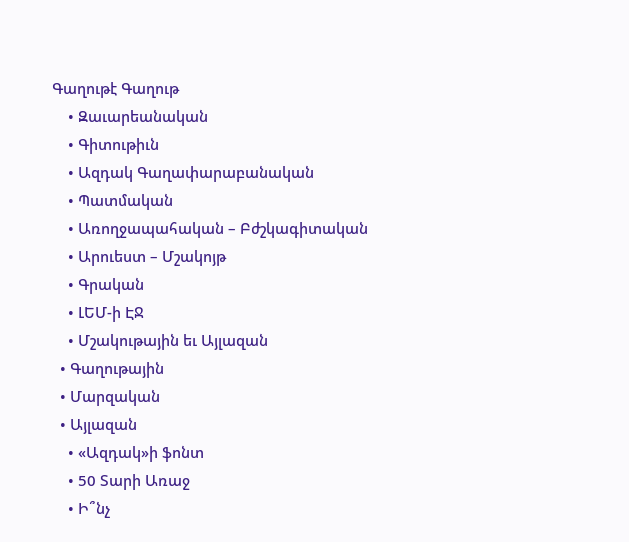Գաղութէ Գաղութ
    • Զաւարեանական
    • Գիտութիւն
    • Ազդակ Գաղափարաբանական
    • Պատմական
    • Առողջապահական – Բժշկագիտական
    • Արուեստ – Մշակոյթ
    • Գրական
    • ԼԵՄ-ի ԷՋ
    • Մշակութային եւ Այլազան
  • Գաղութային
  • Մարզական
  • Այլազան
    • «Ազդակ»ի ֆոնտ
    • 50 Տարի Առաջ
    • Ի՞նչ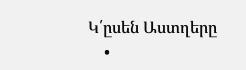Կ՛ըսեն Աստղերը
    •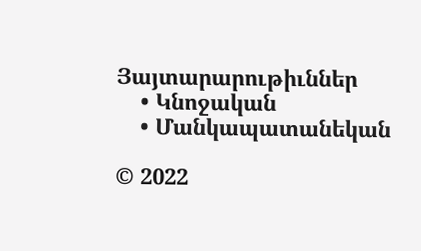Յայտարարութիւններ
    • Կնոջական
    • Մանկապատանեկան

© 2022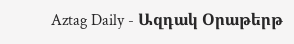Aztag Daily - Ազդակ Օրաթերթ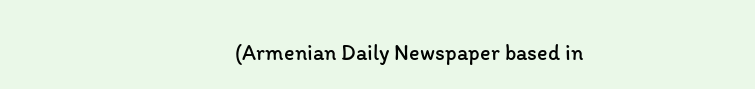(Armenian Daily Newspaper based in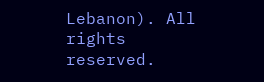Lebanon). All rights reserved.